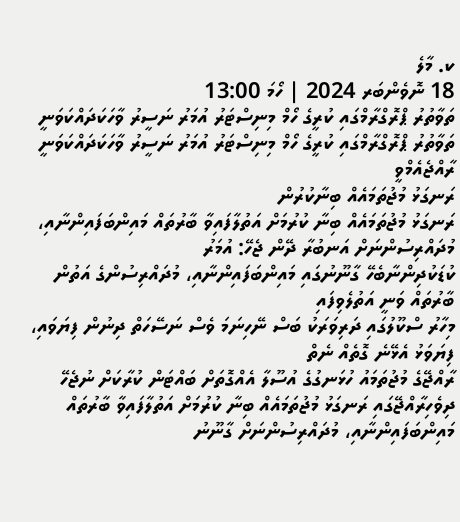ކ. މާލެ
18 ނޮވެންބަރ 2024 | ހޯމަ 13:00
ތަވާތުރު ޕްރޮގްރާމްގައި ކުރީގެ ހޯމް މިނިސްޓަރު އުމަރު ނަސީރު ވާހަކަދައްކަވަނީ
ތަވާތުރު ޕްރޮގްރާމްގައި ކުރީގެ ހޯމް މިނިސްޓަރު އުމަރު ނަސީރު ވާހަކަދައްކަވަނީ
ރާއްޖެއެމްވީ
ރަނގަޅު މުޖުތަމައެއް ބިނާކުރުން
ރަނގަޅު މުޖުތަމައެއް ބިނާ ކުރުމަށް އަތުލާފައިވާ ބާރުތައް މައިންބަފައިންނާއި، މުދައްރިސުންނަށް އަނބުރާ ދޭން ޖެހޭ: އުމަރު
ކުޑަކުދިންނާބެހޭ ގާނޫނުގައި މައިންބަފައިންނާއި، މުދައްރިސުންގެ އަތުން ބާރުތައް ވަނީ އަތުލެވިފައި
މިހާރު ސްކޫލުގައި ދަރިވަރަކު ބަސް ނޭހިނަމަ ވެސް ނަސޭހަތް ދިނުން ފިޔަވައި، ފިޔަވަޅު އެޅޭނެ ގޮތެއް ނެތް
ރާއްޖޭގެ މުޖުތަމައު ހުޅަނގުގެ އުސޫލާ އެއްގޮތަށް ބައްޓަން ކުރާކަށް ނުޖެހޭ
ދިވެހިރާއްޖޭގައި ރަނގަޅު މުޖުތަމައެއް ބިނާ ކުރުމަށް އަތުލާފައިވާ ބާރުތައް މައިންބަފައިންނާއި، މުދައްރިސުންނަށް ގާނޫނު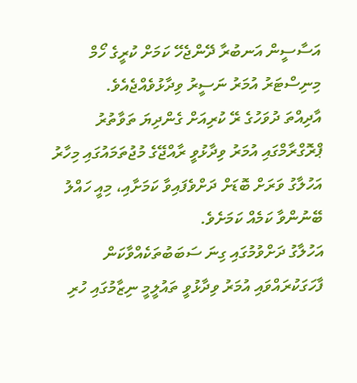އަސާސީން އަނބުރާ ދޭންޖެހޭ ކަމަށް ކުރީގެ ހޯމް މިނިސްޓަރު އުމަރު ނަސީރު ވިދާޅުވެއްޖެއެވެ.
އާދިއްތަ ދުވަހުގެ ރޭ ކުރިއަށް ގެންދިޔަ ތަވާތުރު ޕްރޮގްރާމްގައި އުމަރު ވިދާޅުވީ ރާއްޖޭގެ މުޖުތަމައުގައި މިހާރު އަހުލާގު ވަރަށް ބޮޑަށް ދަށްވެފައިވާ ކަމަށާއި، މިއީ ހައްލު ބޭނުންވާ ކަމެއް ކަމަށެވެ.
އަހުލާގު ދަށްވުމުގައި ގިނަ ސަބަބުތަކެއްވާކަން ފާހަގަކުރައްވައި އުމަރު ވިދާޅުވީ ތައުލީމީ ނިޒާމުގައި ހުރި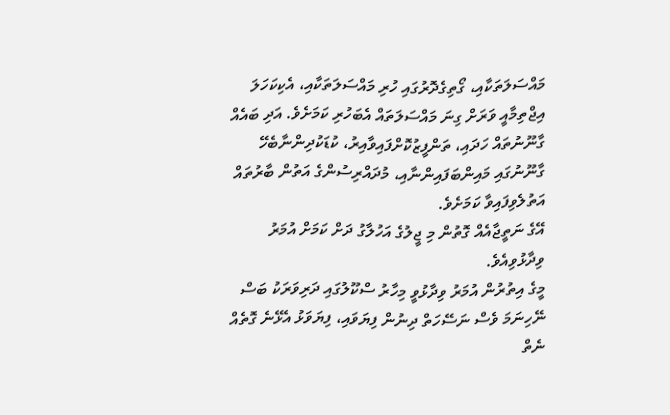މައްސަލަތަކާއި، ގޯތިގެދޮރުގައި ހުރި މައްސަލަތަކާއި، އެކިކަހަލަ އިޖްތިމާއީ ވަރަށް ގިނަ މައްސަލަތައް އެބަހުރި ކަމަށެވެ. އަދި ބައެއް ގާނޫނުތައް ހަދައި، ތަންފީޒުކޮށްފައިވާއިރު، ކުޑަކުދިންނާބެހޭ ގާނޫނުގައި މައިންބަފައިންނާއި، މުދައްރިސުންގެ އަތުން ބާރުތައް އަތުލެވިފައިވާ ކަމަށެވެ.
އޭގެ ނަތީޖާއެއް ގޮތުން މި ޖީލުގެ އަހުލާގު ދަށް ކަމަށް އުމަރު ވިދާޅުވިއެވެ.
މީގެ އިތުރުން އުމަރު ވިދާޅުވީ މިހާރު ސްކޫލުގައި ދަރިވަރަކު ބަސް ނޭހިނަމަ ވެސް ނަސޭހަތް ދިނުން ފިޔަވައި، ފިޔަވަޅު އެޅޭނެ ގޮތެއް ނެތް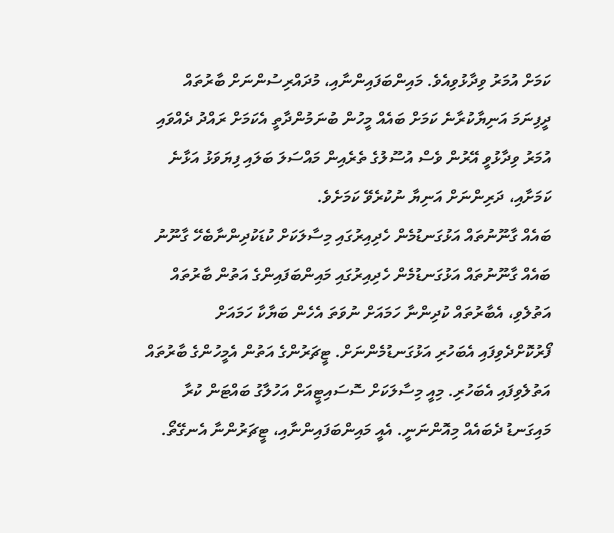ކަމަށް އުމަރު ވިދާޅުވިއެވެ. މައިންބަފައިންނާއި، މުދައްރިސުންނަށް ބާރުތައް ދީފިނަމަ އަނިޔާކުރާނެ ކަމަށް ބައެއް މީހުން ބުނަމުންދާތީ އެކަމަށް ރައްދު ދެއްވައި އުމަރު ވިދާޅުވީ އޭރުން ވެސް އުސޫލުގެ ތެރެއިން މައްސަލަ ބަލައި ފިޔަވަޅު އަޅާނެ ކަމަށާއި، ދަރިންނަށް އަނިޔާ ނުކުރެވޭ ކަމަށެވެ.
ބައެއް ގާނޫނުތައް އަޅުގަނޑުމެން ހެދިއިރުގައި މިސާލަކަށް ކުޑަކުދިންނާބެހޭ ގާނޫނު ބައެއް ގާނޫނުތައް އަޅުގަނޑުމެން ހެދިއިރުގައި މައިންބަފައިންގެ އަތުން ބާރުތައް އަތުލެވި، އެބާރުތައް ކުދިންނާ ހަމައަށް ނުވަތަ އެހެން ބަޔާކާ ހަމައަށް ފޯރުކޮށްދެވިފައި އެބަހުރި އަޅުގަނޑުމެންނަށް. ޓީޗަރުންގެ އަތުން އެމީހުންގެ ބާރުތައް އަތުލެވިފައި އެބަހުރި. މިއީ މިސާލަކަށް ސޮސައިޓީއަށް އަހުލާގު ބައްޓަން ކުރާ މައިގަނޑު ދެބައެއް މިއޮންނަނީ. އެއީ މައިންބަފައިންނާއި، ޓީޗަރުންނާ އެނގޭތޯ.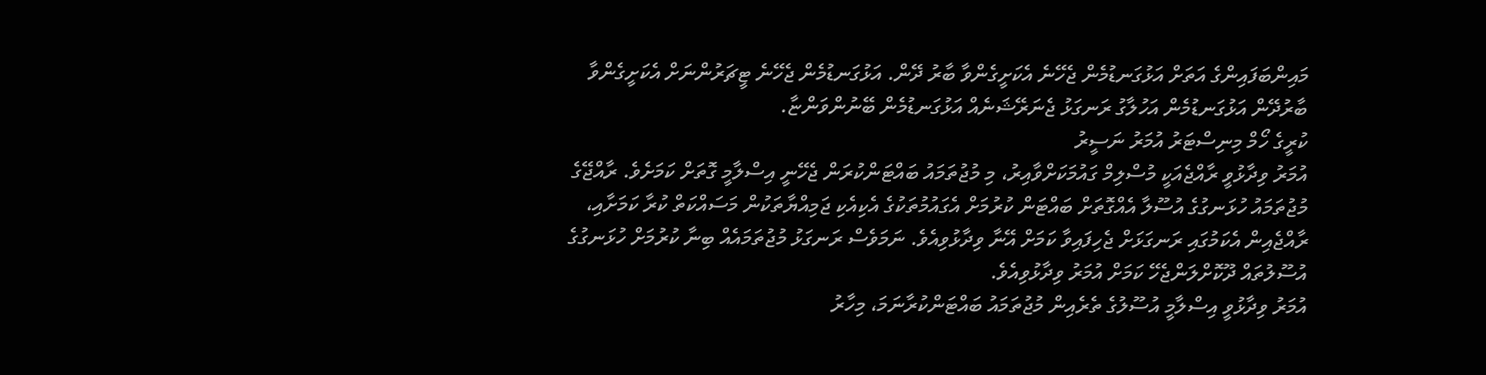މައިންބަފައިންގެ އަތަށް އަޅުގަނޑުމެން ޖެހޭނެ އެކަށީގެންވާ ބާރު ދޭން. އަޅުގަނޑުމެން ޖެހޭނެ ޓީޗަރުންނަށް އެކަށީގެންވާ ބާރުދޭން އަޅުގަނޑުމެން އަހުލާގު ރަނގަޅު ޖެނަރޭޝަނެއް އަޅުގަނޑުމެން ބޭނުންވަންޏާ.
ކުރީގެ ހޯމް މިނިސްޓަރު އުމަރު ނަސީރު
އުމަރު ވިދާޅުވީ ރާއްޖެއަކީ މުސްލިމް ގައުމަކަށްވާއިރު، މި މުޖުތަމައު ބައްޓަންކުރަން ޖެހޭނީ އިސްލާމީ ގޮތަށް ކަމަށެވެ. ރާއްޖޭގެ މުޖުތަމައު ހުޅަނގުގެ އުސޫލާ އެއްގޮތަށް ބައްޓަން ކުރުމަށް އެގައުމުތަކުގެ އެކިއެކި ޖަމިއްޔާތަކުން މަސައްކަތް ކުރާ ކަމަށާއި، ރާއްޖެއިން އެކަމުގައި ރަނގަޅަށް ޖެހިފައިވާ ކަމަށް އޭނާ ވިދާޅުވިއެވެ. ނަމަވެސް ރަނގަޅު މުޖުތަމައެއް ބިނާ ކުރުމަށް ހުޅަނގުގެ އުސޫލުތައް ދޫކޮށްލަންޖެހޭ ކަމަށް އުމަރު ވިދާޅުވިއެވެ.
އުމަރު ވިދާޅުވީ އިސްލާމީ އުސޫލުގެ ތެރެއިން މުޖުތަމައު ބައްޓަންކުރާނަމަ، މިހާރު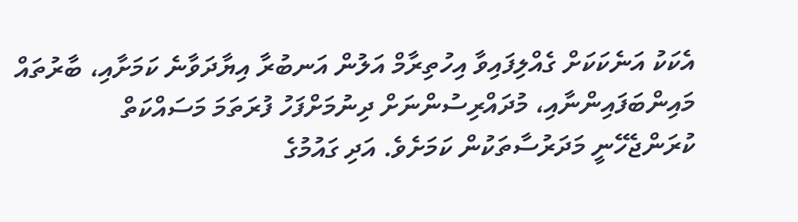އެކަކު އަނެކަކަށް ގެއްލިފައިވާ އިހުތިރާމް އަލުން އަނބުރާ އިޔާދަވާނެ ކަމަށާއި، ބާރުތައް މައިންބަފައިންނާއި، މުދައްރިސުންނަށް ދިނުމަށްފަހު ފުރަތަމަ މަސައްކަތް ކުރަންޖެހޭނީ މަދަރުސާތަކުން ކަމަށެވެ. އަދި ގައުމުގެ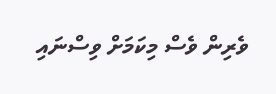ވެރިން ވެސް މިކަމަށް ވިސްނައި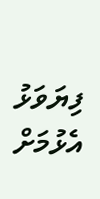ފިޔަވަޅު އެޅުމަށް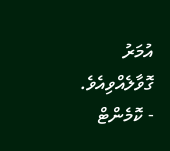އުމަރު ގޮވާލެއްވިއެވެ.
- ކޮމެންޓް